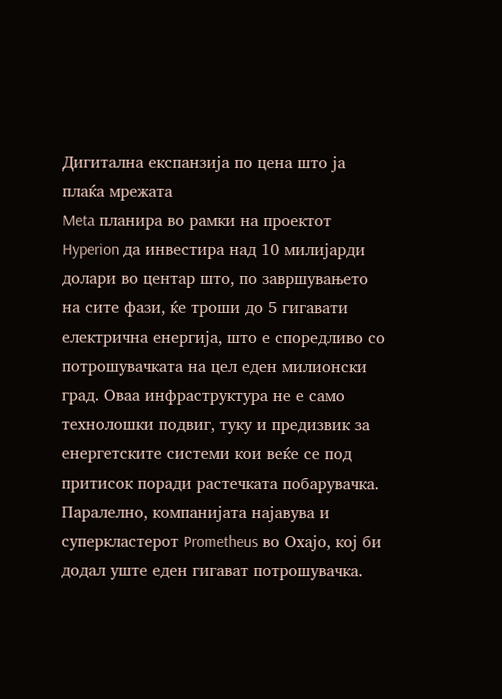Дигитална експанзија по цена што ја плаќа мрежата
Meta планира во рамки на проектот Hyperion да инвестира над 10 милијарди долари во центар што, по завршувањето на сите фази, ќе троши до 5 гигавати електрична енергија, што е споредливо со потрошувачката на цел еден милионски град. Оваа инфраструктура не е само технолошки подвиг, туку и предизвик за енергетските системи кои веќе се под притисок поради растечката побарувачка.
Паралелно, компанијата најавува и суперкластерот Prometheus во Охајо, кој би додал уште еден гигават потрошувачка.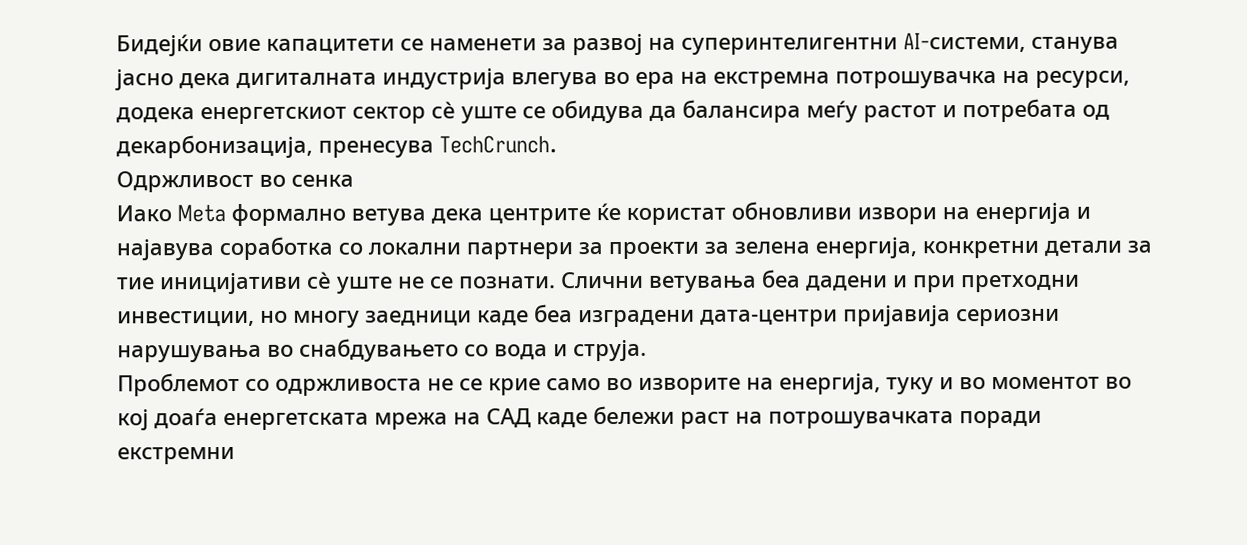Бидејќи овие капацитети се наменети за развој на суперинтелигентни AI-системи, станува јасно дека дигиталната индустрија влегува во ера на екстремна потрошувачка на ресурси, додека енергетскиот сектор сè уште се обидува да балансира меѓу растот и потребата од декарбонизација, пренесува TechCrunch.
Одржливост во сенка
Иако Meta формално ветува дека центрите ќе користат обновливи извори на енергија и најавува соработка со локални партнери за проекти за зелена енергија, конкретни детали за тие иницијативи сè уште не се познати. Слични ветувања беа дадени и при претходни инвестиции, но многу заедници каде беа изградени дата-центри пријавија сериозни нарушувања во снабдувањето со вода и струја.
Проблемот со одржливоста не се крие само во изворите на енергија, туку и во моментот во кој доаѓа енергетската мрежа на САД каде бележи раст на потрошувачката поради екстремни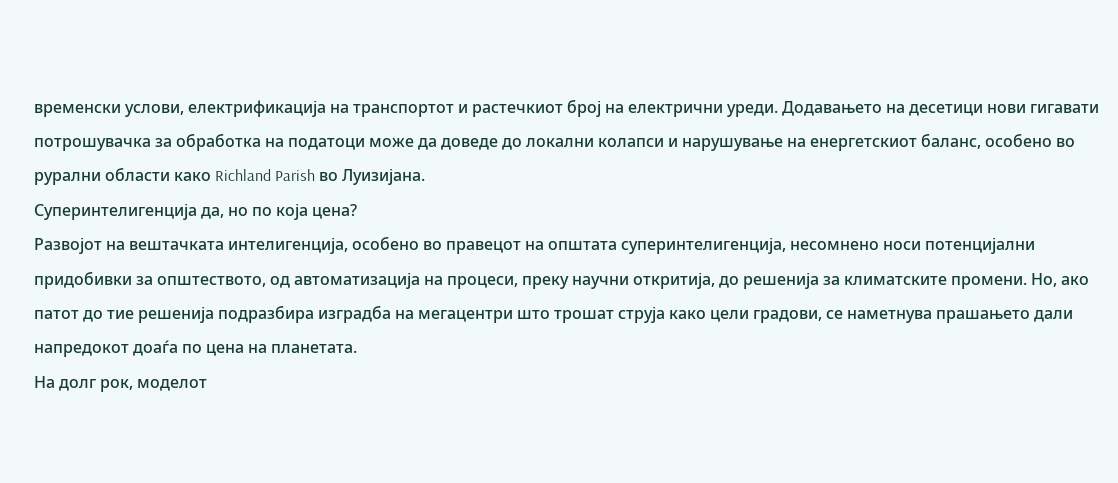временски услови, електрификација на транспортот и растечкиот број на електрични уреди. Додавањето на десетици нови гигавати потрошувачка за обработка на податоци може да доведе до локални колапси и нарушување на енергетскиот баланс, особено во рурални области како Richland Parish во Луизијана.
Суперинтелигенција да, но по која цена?
Развојот на вештачката интелигенција, особено во правецот на општата суперинтелигенција, несомнено носи потенцијални придобивки за општеството, од автоматизација на процеси, преку научни откритија, до решенија за климатските промени. Но, ако патот до тие решенија подразбира изградба на мегацентри што трошат струја како цели градови, се наметнува прашањето дали напредокот доаѓа по цена на планетата.
На долг рок, моделот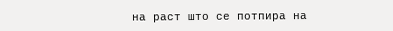на раст што се потпира на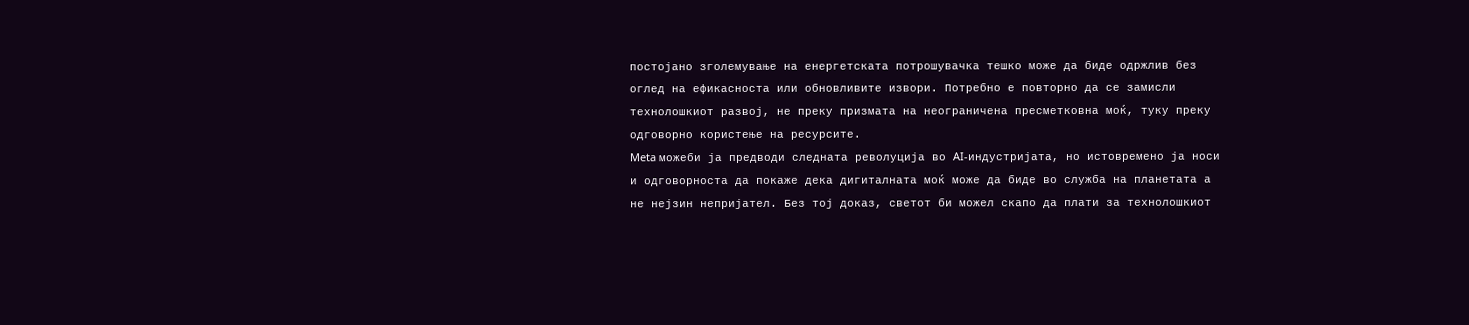постојано зголемување на енергетската потрошувачка тешко може да биде одржлив без оглед на ефикасноста или обновливите извори. Потребно е повторно да се замисли технолошкиот развој, не преку призмата на неограничена пресметковна моќ, туку преку одговорно користење на ресурсите.
Meta можеби ја предводи следната револуција во AI-индустријата, но истовремено ја носи и одговорноста да покаже дека дигиталната моќ може да биде во служба на планетата а не нејзин непријател. Без тој доказ, светот би можел скапо да плати за технолошкиот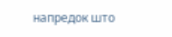напредок што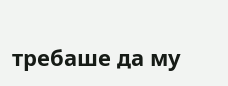требаше да му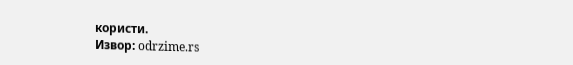користи.
Извор: odrzime.rs